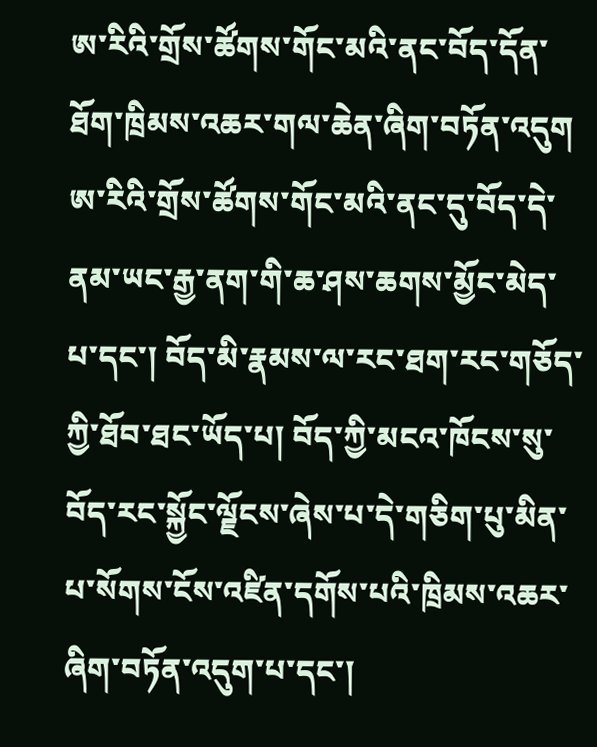ཨ་རིའི་གྲོས་ཚོགས་གོང་མའི་ནང་བོད་དོན་ཐོག་ཁྲིམས་འཆར་གལ་ཆེན་ཞིག་བཏོན་འདུག
ཨ་རིའི་གྲོས་ཚོགས་གོང་མའི་ནང་དུ་བོད་དེ་ནམ་ཡང་རྒྱ་ནག་གི་ཆ་ཤས་ཆགས་མྱོང་མེད་པ་དང་། བོད་མི་རྣམས་ལ་རང་ཐག་རང་གཅོད་ཀྱི་ཐོབ་ཐང་ཡོད་པ། བོད་ཀྱི་མངའ་ཁོངས་སུ་བོད་རང་སྐྱོང་ལྗོངས་ཞེས་པ་དེ་གཅིག་པུ་མིན་པ་སོགས་ངོས་འཛིན་དགོས་པའི་ཁྲིམས་འཆར་ཞིག་བཏོན་འདུག་པ་དང་།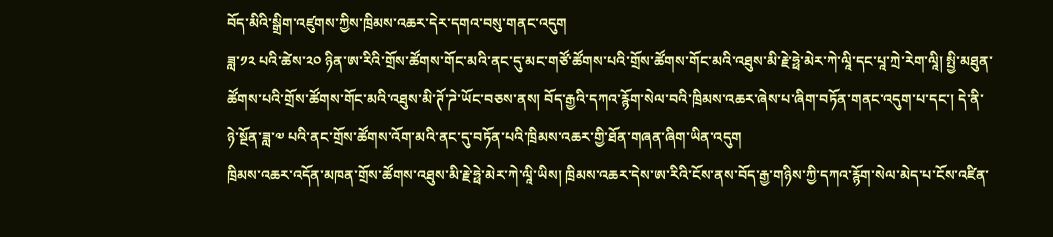བོད་མིའི་སྒྲིག་འཛུགས་ཀྱིས་ཁྲིམས་འཆར་དེར་དགའ་བསུ་གནང་འདུག
ཟླ་༡༢ པའི་ཚེས་༢༠ ཉིན་ཨ་རིའི་གྲོས་ཚོགས་གོང་མའི་ནང་དུ་མང་གཙོ་ཚོགས་པའི་གྲོས་ཚོགས་གོང་མའི་འཐུས་མི་རྗེ་ཧྥེ་མེར་ཀེ་ལཱི་དང་པཱ་ཀྲེ་རེག་ལཱི། སྤྱི་མཐུན་ཚོགས་པའི་གྲོས་ཚོགས་གོང་མའི་འཐུས་མི་ཊོ་ཌེ་ཡོང་བཅས་ནས། བོད་རྒྱའི་དཀའ་རྙོག་སེལ་བའི་ཁྲིམས་འཆར་ཞེས་པ་ཞིག་བཏོན་གནང་འདུག་པ་དང་། དེ་ནི་ཉེ་སྔོན་ཟླ་༧ པའི་ནང་གྲོས་ཚོགས་འོག་མའི་ནང་དུ་བཏོན་པའི་ཁྲིམས་འཆར་གྱི་ཐོན་གཞན་ཞིག་ཡིན་འདུག
ཁྲིམས་འཆར་འདོན་མཁན་གྲོས་ཚོགས་འཐུས་མི་རྗེ་ཧྥེ་མེར་ཀེ་ལཱི་ཡིས། ཁྲིམས་འཆར་དེས་ཨ་རིའི་ངོས་ནས་བོད་རྒྱ་གཉིས་ཀྱི་དཀའ་རྙོག་སེལ་མེད་པ་ངོས་འཛིན་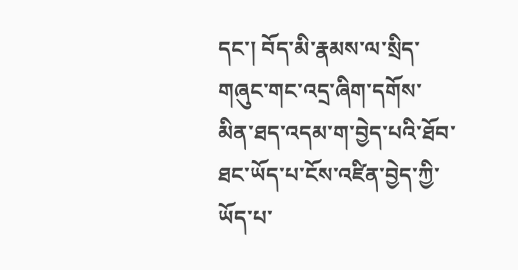དང་། བོད་མི་རྣམས་ལ་སྲིད་གཞུང་གང་འདྲ་ཞིག་དགོས་མིན་ཐད་འདམ་ག་བྱེད་པའི་ཐོབ་ཐང་ཡོད་པ་ངོས་འཛིན་བྱེད་ཀྱི་ཡོད་པ་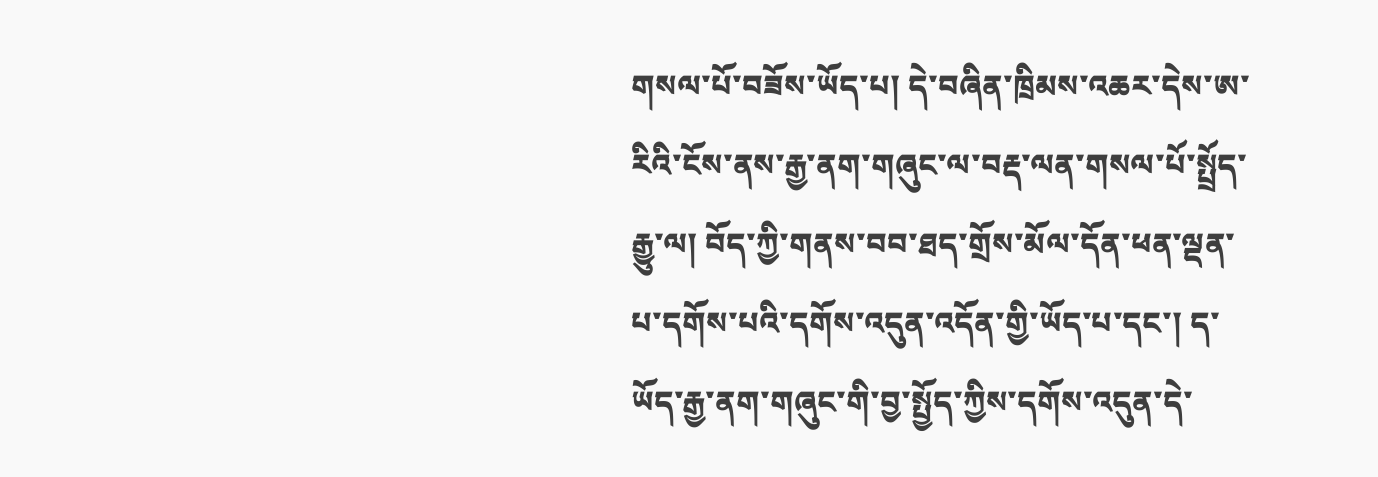གསལ་པོ་བཟོས་ཡོད་པ། དེ་བཞིན་ཁྲིམས་འཆར་དེས་ཨ་རིའི་ངོས་ནས་རྒྱ་ནག་གཞུང་ལ་བརྡ་ལན་གསལ་པོ་སྤྲོད་རྒྱུ་ལ། བོད་ཀྱི་གནས་བབ་ཐད་གྲོས་མོལ་དོན་ཕན་ལྡན་པ་དགོས་པའི་དགོས་འདུན་འདོན་གྱི་ཡོད་པ་དང་། ད་ཡོད་རྒྱ་ནག་གཞུང་གི་བྱ་སྤྱོད་ཀྱིས་དགོས་འདུན་དེ་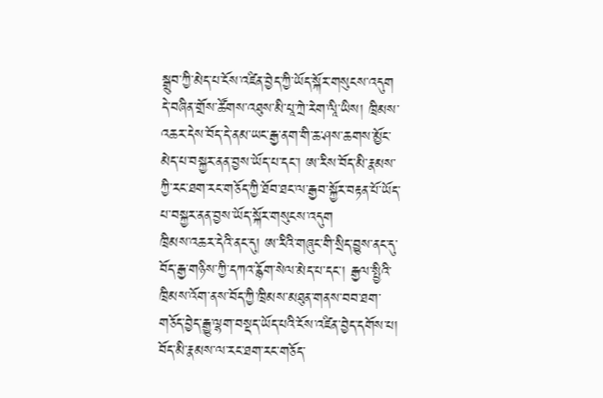སྒྲུབ་ཀྱི་མེད་པ་ངོས་འཛིན་བྱེད་ཀྱི་ཡོད་སྐོར་གསུངས་འདུག
དེ་བཞིན་གྲོས་ཚོགས་འཐུས་མི་པཱ་ཀྲེ་རེག་ལཱི་ཡིས། ཁྲིམས་འཆར་དེས་བོད་དེ་ནམ་ཡང་རྒྱ་ནག་གི་ཆ་ཤས་ཆགས་མྱོང་མེད་པ་བསྐྱར་ནན་བྱས་ཡོད་པ་དང་། ཨ་རིས་བོད་མི་རྣམས་ཀྱི་རང་ཐག་རང་གཅོད་ཀྱི་ཐོབ་ཐང་ལ་རྒྱབ་སྐྱོར་བརྟན་པོ་ཡོད་པ་བསྐྱར་ནན་བྱས་ཡོད་སྐོར་གསུངས་འདུག
ཁྲིམས་འཆར་དེའི་ནང་དུ། ཨ་རིའི་གཞུང་གི་སྲིད་བྱུས་ནང་དུ་བོད་རྒྱ་གཉིས་ཀྱི་དཀའ་རྙོག་སེལ་མེད་པ་དང་། རྒྱལ་སྤྱིའི་ཁྲིམས་འོག་ནས་བོད་ཀྱི་ཁྲིམས་མཐུན་གནས་བབ་ཐག་གཅོད་བྱེད་རྒྱུ་ལྷག་བསྡད་ཡོད་པའི་ངོས་འཛིན་བྱེད་དགོས་པ། བོད་མི་རྣམས་ལ་རང་ཐག་རང་གཅོད་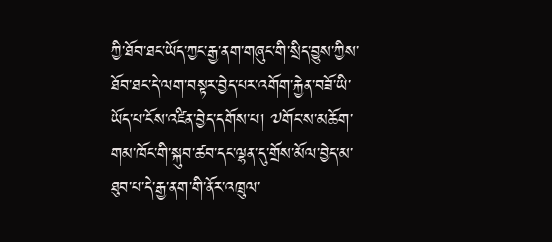ཀྱི་ཐོབ་ཐང་ཡོད་ཀྱང་རྒྱ་ནག་གཞུང་གི་སྲིད་བྱུས་ཀྱིས་ཐོབ་ཐང་དེ་ལག་བསྟར་བྱེད་པར་འགོག་རྐྱེན་བཟོ་ཡི་ཡོད་པ་ངོས་འཛིན་བྱེད་དགོས་པ། ༧གོང་ས་མཆོག་གམ་ཁོང་གི་སྐུབ་ཚབ་དང་ལྷན་དུ་གྲོས་མོལ་བྱེད་མ་ཐུབ་པ་དེ་རྒྱ་ནག་གི་ནོར་འཁྲུལ་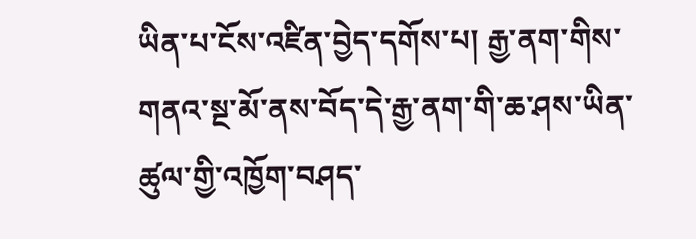ཡིན་པ་ངོས་འཛིན་བྱེད་དགོས་པ། རྒྱ་ནག་གིས་གནའ་སྔ་མོ་ནས་བོད་དེ་རྒྱ་ནག་གི་ཆ་ཤས་ཡིན་ཚུལ་གྱི་འཁྱོག་བཤད་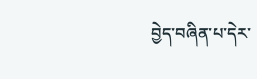བྱེད་བཞིན་པ་དེར་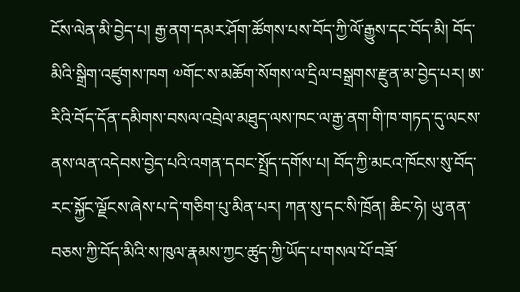ངོས་ལེན་མི་བྱེད་པ། རྒྱ་ནག་དམར་ཤོག་ཚོགས་པས་བོད་ཀྱི་ལོ་རྒྱུས་དང་བོད་མི། བོད་མིའི་སྒྲིག་འཛུགས་ཁག ༧གོང་ས་མཆོག་སོགས་ལ་དྲིལ་བསྒྲགས་རྫུན་མ་བྱེད་པར། ཨ་རིའི་བོད་དོན་དམིགས་བསལ་འབྲེལ་མཐུད་ལས་ཁང་ལ་རྒྱ་ནག་གི་ཁ་གཏད་དུ་ལངས་ནས་ལན་འདེབས་བྱེད་པའི་འགན་དབང་སྤྲོད་དགོས་པ། བོད་ཀྱི་མངའ་ཁོངས་སུ་བོད་རང་སྐྱོང་ལྗོངས་ཞེས་པ་དེ་གཅིག་པུ་མིན་པར། ཀན་སུ་དང་སི་ཁྲོན། ཆིང་ཧེ། ཡུ་ནན་བཅས་ཀྱི་བོད་མིའི་ས་ཁུལ་རྣམས་ཀྱང་ཚུད་ཀྱི་ཡོད་པ་གསལ་པོ་བཟོ་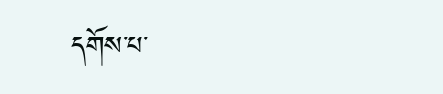དགོས་པ་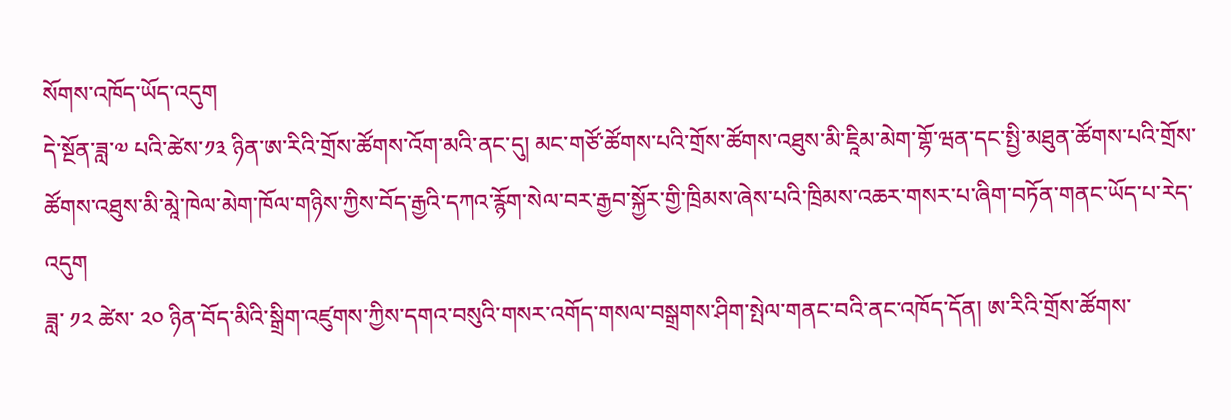སོགས་འཁོད་ཡོད་འདུག
དེ་སྔོན་ཟླ་༧ པའི་ཚེས་༡༣ ཉིན་ཨ་རིའི་གྲོས་ཚོགས་འོག་མའི་ནང་དུ། མང་གཙོ་ཚོགས་པའི་གྲོས་ཚོགས་འཐུས་མི་ཇཱིམ་མེག་གྷོ་ཝན་དང་སྤྱི་མཐུན་ཚོགས་པའི་གྲོས་ཚོགས་འཐུས་མི་མཱེ་ཁེལ་མེག་ཁོལ་གཉིས་ཀྱིས་བོད་རྒྱའི་དཀའ་རྙོག་སེལ་བར་རྒྱབ་སྐྱོར་གྱི་ཁྲིམས་ཞེས་པའི་ཁྲིམས་འཆར་གསར་པ་ཞིག་བཏོན་གནང་ཡོད་པ་རེད་འདུག
ཟླ་ ༡༢ ཚེས་ ༢༠ ཉིན་བོད་མིའི་སྒྲིག་འཛུགས་ཀྱིས་དགའ་བསུའི་གསར་འགོད་གསལ་བསྒྲགས་ཤིག་སྤེལ་གནང་བའི་ནང་འཁོད་དོན། ཨ་རིའི་གྲོས་ཚོགས་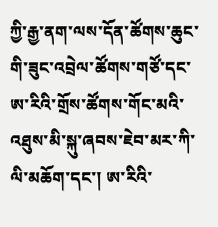ཀྱི་རྒྱ་ནག་ལས་དོན་ཚོགས་ཆུང་གི་ཟུང་འབྲེལ་ཚོགས་གཙོ་དང་ཨ་རིའི་གྲོས་ཚོགས་གོང་མའི་འཐུས་མི་སྐུ་ཞབས་ཇེབ་མར་ཀི་ལི་མཆོག་དང་། ཨ་རིའི་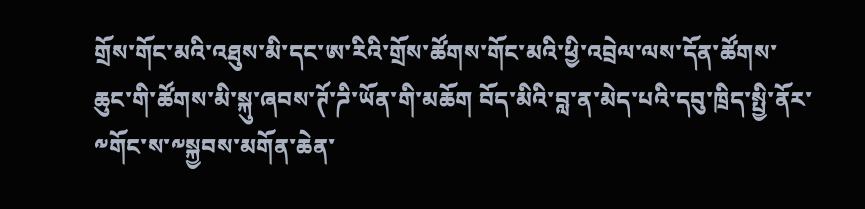གྲོས་གོང་མའི་འཐུས་མི་དང་ཨ་རིའི་གྲོས་ཚོགས་གོང་མའི་ཕྱི་འབྲེལ་ལས་དོན་ཚོགས་ཆུང་གི་ཚོགས་མི་སྐུ་ཞབས་ཊོ་ཌི་ཡོན་གི་མཆོག བོད་མིའི་བླ་ན་མེད་པའི་དབུ་ཁྲིད་སྤྱི་ནོར་༸གོང་ས་༸སྐྱབས་མགོན་ཆེན་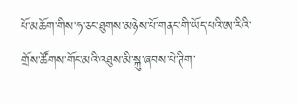པོ་མཆོག་གིས་ཧ་ཅང་ཐུགས་མཉེས་པོ་གནང་གི་ཡོད་པའི་ཨ་རིའི་གྲོས་ཚོགས་གོང་མའི་འཐུས་མི་སྐུ་ཞབས་པེ་ཊིག་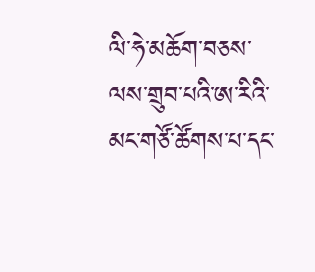ལི་ཧེ་མཆོག་བཅས་ལས་གྲུབ་པའི་ཨ་རིའི་མང་གཙོ་ཚོགས་པ་དང་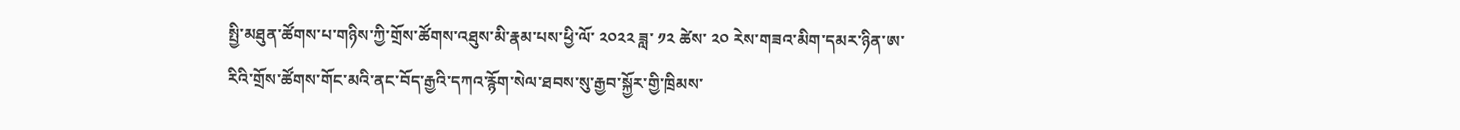སྤྱི་མཐུན་ཚོགས་པ་གཉིས་ཀྱི་གྲོས་ཚོགས་འཐུས་མི་རྣམ་པས་ཕྱི་ལོ་ ༢༠༢༢ ཟླ་ ༡༢ ཚེས་ ༢༠ རེས་གཟའ་མིག་དམར་ཉིན་ཨ་རིའི་གྲོས་ཚོགས་གོང་མའི་ནང་བོད་རྒྱའི་དཀའ་རྙོག་སེལ་ཐབས་སུ་རྒྱབ་སྐྱོར་གྱི་ཁྲིམས་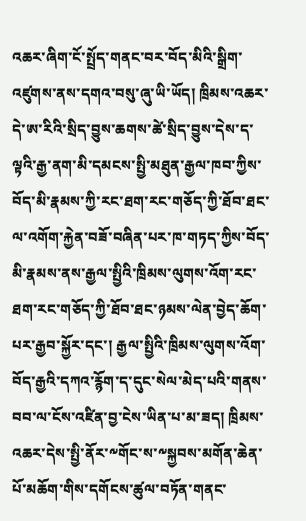འཆར་ཞིག་ངོ་སྤྲོད་གནང་བར་བོད་མིའི་སྒྲིག་འཛུགས་ནས་དགའ་བསུ་ཞུ་ཡི་ཡོད། ཁྲིམས་འཆར་དེ་ཨ་རིའི་སྲིད་བྱུས་ཆགས་ཚེ་སྲིད་བྱུས་དེས་ད་ལྟའི་རྒྱ་ནག་མི་དམངས་སྤྱི་མཐུན་རྒྱལ་ཁབ་ཀྱིས་བོད་མི་རྣམས་ཀྱི་རང་ཐག་རང་གཅོད་ཀྱི་ཐོབ་ཐང་ལ་འགོག་རྐྱེན་བཟོ་བཞིན་པར་ཁ་གཏད་ཀྱིས་བོད་མི་རྣམས་ནས་རྒྱལ་སྤྱིའི་ཁྲིམས་ལུགས་འོག་རང་ཐག་རང་གཅོད་ཀྱི་ཐོབ་ཐང་ཉམས་ལེན་བྱེད་ཆོག་པར་རྒྱབ་སྐྱོར་དང་། རྒྱལ་སྤྱིའི་ཁྲིམས་ལུགས་འོག་བོད་རྒྱའི་དཀའ་རྙོག་ད་དུང་སེལ་མེད་པའི་གནས་བབ་ལ་ངོས་འཛིན་བྱ་ངེས་ཡིན་པ་མ་ཟད། ཁྲིམས་འཆར་དེས་སྤྱི་ནོར་༸གོང་ས་༸སྐྱབས་མགོན་ཆེན་པོ་མཆོག་གིས་དགོངས་ཚུལ་བཏོན་གནང་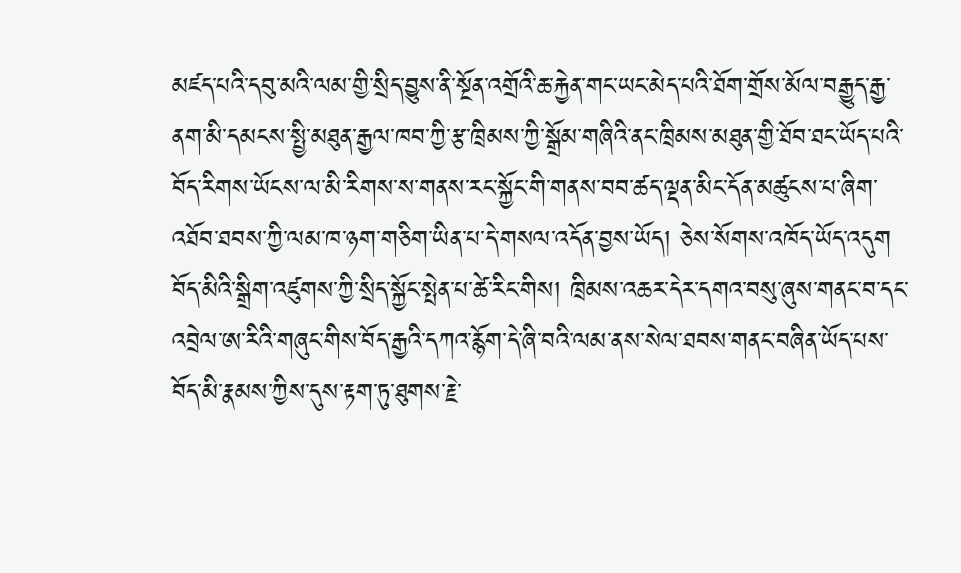མཛད་པའི་དབུ་མའི་ལམ་གྱི་སྲིད་བྱུས་ནི་སྔོན་འགྲོའི་ཆ་རྐྱེན་གང་ཡང་མེད་པའི་ཐོག་གྲོས་མོལ་བརྒྱུད་རྒྱ་ནག་མི་དམངས་སྤྱི་མཐུན་རྒྱལ་ཁབ་ཀྱི་རྩ་ཁྲིམས་ཀྱི་སྒྲོམ་གཞིའི་ནང་ཁྲིམས་མཐུན་གྱི་ཐོབ་ཐང་ཡོད་པའི་བོད་རིགས་ཡོངས་ལ་མི་རིགས་ས་གནས་རང་སྐྱོང་གི་གནས་བབ་ཚད་ལྡན་མིང་དོན་མཚུངས་པ་ཞིག་འཐོབ་ཐབས་ཀྱི་ལམ་ཁ་ཉག་གཅིག་ཡིན་པ་དེ་གསལ་འདོན་བྱས་ཡོད། ཅེས་སོགས་འཁོད་ཡོད་འདུག
བོད་མིའི་སྒྲིག་འཛུགས་ཀྱི་སྲིད་སྐྱོང་སྤེན་པ་ཚེ་རིང་གིས། ཁྲིམས་འཆར་དེར་དགའ་བསུ་ཞུས་གནང་བ་དང་འབྲེལ་ཨ་རིའི་གཞུང་གིས་བོད་རྒྱའི་དཀའ་རྙོག་དེ་ཞི་བའི་ལམ་ནས་སེལ་ཐབས་གནང་བཞིན་ཡོད་པས་བོད་མི་རྣམས་ཀྱིས་དུས་རྟག་ཏུ་ཐུགས་རྗེ་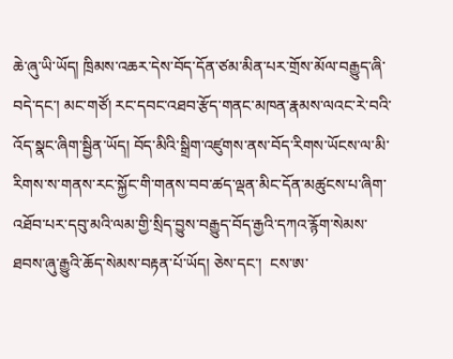ཆེ་ཞུ་ཡི་ཡོད། ཁྲིམས་འཆར་དེས་བོད་དོན་ཙམ་མིན་པར་གྲོས་མོལ་བརྒྱུད་ཞི་བདེ་དང་། མང་གཙོ། རང་དབང་འཐབ་རྩོད་གནང་མཁན་རྣམས་ལའང་རེ་བའི་འོད་སྣང་ཞིག་སྦྱིན་ཡོད། བོད་མིའི་སྒྲིག་འཛུགས་ནས་བོད་རིགས་ཡོངས་ལ་མི་རིགས་ས་གནས་རང་སྐྱོང་གི་གནས་བབ་ཚད་ལྡན་མིང་དོན་མཚུངས་པ་ཞིག་འཐོབ་པར་དབུ་མའི་ལམ་གྱི་སྲིད་བྱུས་བརྒྱུད་བོད་རྒྱའི་དཀའ་རྙོག་སེམས་ཐབས་ཞུ་རྒྱུའི་ཆོད་སེམས་བརྟན་པོ་ཡོད། ཅེས་དང་།  ངས་ཨ་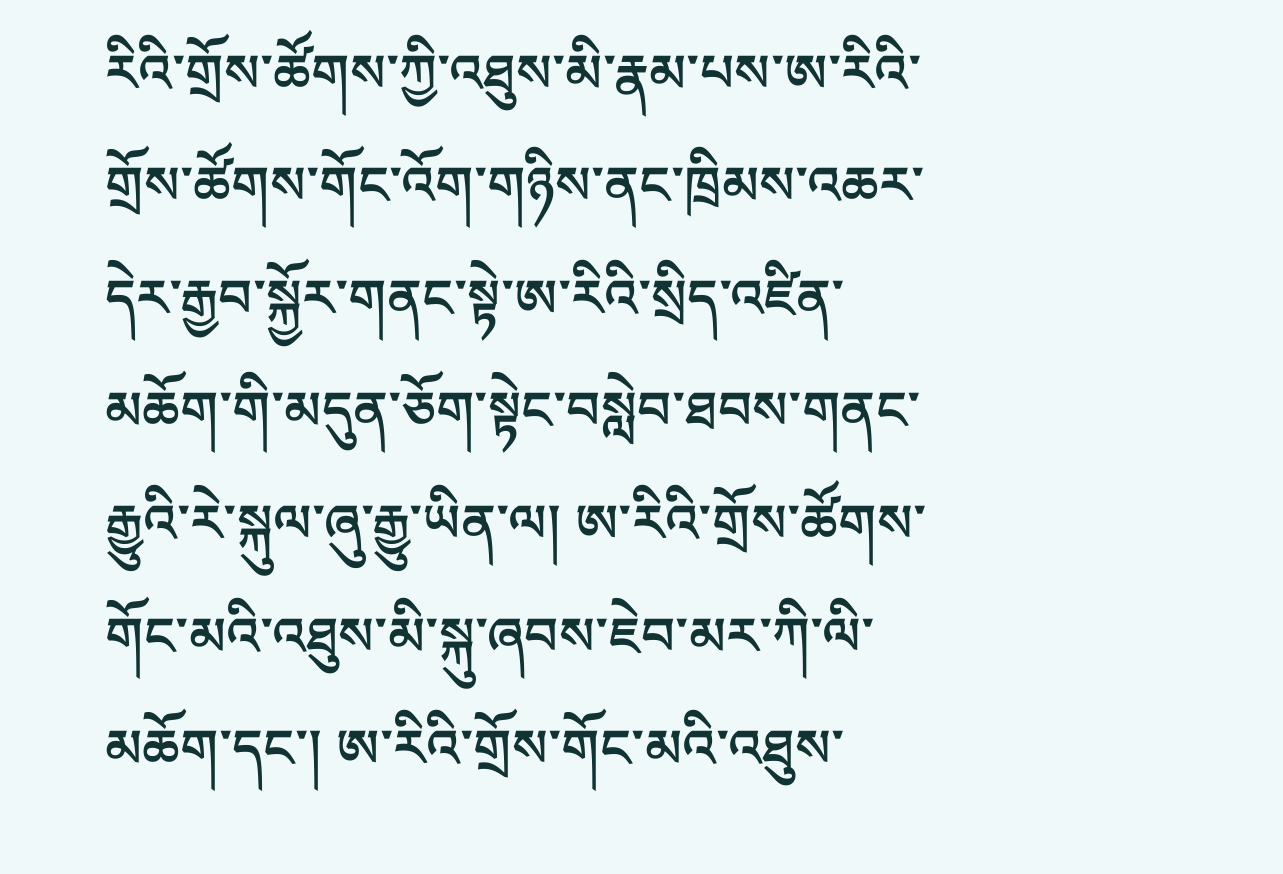རིའི་གྲོས་ཚོགས་ཀྱི་འཐུས་མི་རྣམ་པས་ཨ་རིའི་གྲོས་ཚོགས་གོང་འོག་གཉིས་ནང་ཁྲིམས་འཆར་དེར་རྒྱབ་སྐྱོར་གནང་སྟེ་ཨ་རིའི་སྲིད་འཛིན་མཆོག་གི་མདུན་ཅོག་སྟེང་བསླེབ་ཐབས་གནང་རྒྱུའི་རེ་སྐུལ་ཞུ་རྒྱུ་ཡིན་ལ། ཨ་རིའི་གྲོས་ཚོགས་གོང་མའི་འཐུས་མི་སྐུ་ཞབས་ཇེབ་མར་ཀི་ལི་མཆོག་དང་། ཨ་རིའི་གྲོས་གོང་མའི་འཐུས་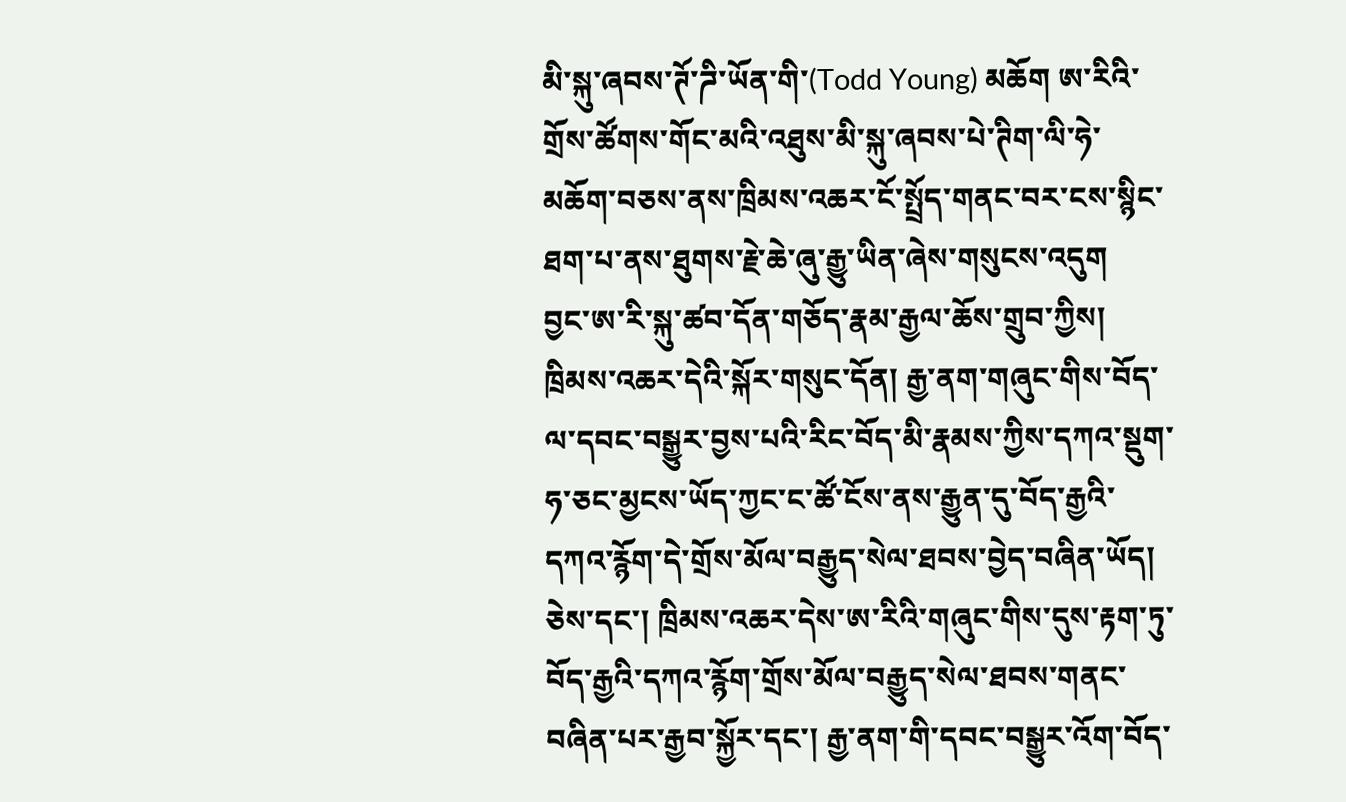མི་སྐུ་ཞབས་ཊོ་ཌི་ཡོན་གི་(Todd Young) མཆོག ཨ་རིའི་གྲོས་ཚོགས་གོང་མའི་འཐུས་མི་སྐུ་ཞབས་པེ་ཊིག་ལི་ཧེ་མཆོག་བཅས་ནས་ཁྲིམས་འཆར་ངོ་སྤྲོད་གནང་བར་ངས་སྙིང་ཐག་པ་ནས་ཐུགས་རྗེ་ཆེ་ཞུ་རྒྱུ་ཡིན་ཞེས་གསུངས་འདུག
བྱང་ཨ་རི་སྐུ་ཚབ་དོན་གཅོད་རྣམ་རྒྱལ་ཆོས་གྲུབ་ཀྱིས། ཁྲིམས་འཆར་དེའི་སྐོར་གསུང་དོན། རྒྱ་ནག་གཞུང་གིས་བོད་ལ་དབང་བསྒྱུར་བྱས་པའི་རིང་བོད་མི་རྣམས་ཀྱིས་དཀའ་སྡུག་ཧ་ཅང་མྱངས་ཡོད་ཀྱང་ང་ཚོ་ངོས་ནས་རྒྱུན་དུ་བོད་རྒྱའི་དཀའ་རྙོག་དེ་གྲོས་མོལ་བརྒྱུད་སེལ་ཐབས་བྱེད་བཞིན་ཡོད། ཅེས་དང་། ཁྲིམས་འཆར་དེས་ཨ་རིའི་གཞུང་གིས་དུས་རྟག་ཏུ་བོད་རྒྱའི་དཀའ་རྙོག་གྲོས་མོལ་བརྒྱུད་སེལ་ཐབས་གནང་བཞིན་པར་རྒྱབ་སྐྱོར་དང་། རྒྱ་ནག་གི་དབང་བསྒྱུར་འོག་བོད་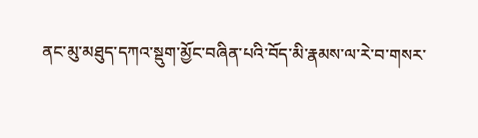ནང་མུ་མཐུད་དཀའ་སྡུག་མྱོང་བཞིན་པའི་བོད་མི་རྣམས་ལ་རེ་བ་གསར་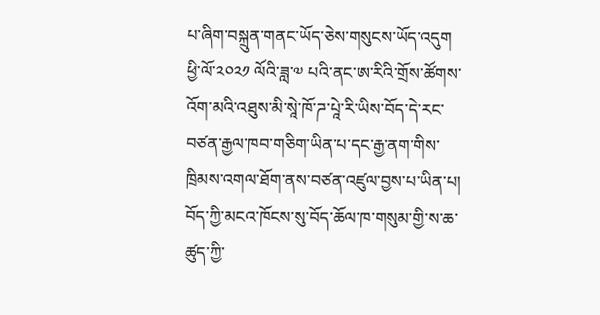པ་ཞིག་བསྐྲུན་གནང་ཡོད་ཅེས་གསུངས་ཡོད་འདུག
ཕྱི་ལོ་༢༠༢༡ ལོའི་ཟླ་༧ པའི་ནང་ཨ་རིའི་གྲོས་ཚོགས་འོག་མའི་འཐུས་མི་སཱེ་ཁོ་ཌ་པཱེ་རི་ཡིས་བོད་དེ་རང་བཙན་རྒྱལ་ཁབ་གཅིག་ཡིན་པ་དང་རྒྱ་ནག་གིས་ཁྲིམས་འགལ་ཐོག་ནས་བཙན་འཛུལ་བྱས་པ་ཡིན་པ། བོད་ཀྱི་མངའ་ཁོངས་སུ་བོད་ཆོལ་ཁ་གསུམ་གྱི་ས་ཆ་ཚུད་ཀྱི་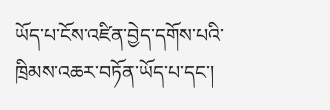ཡོད་པ་ངོས་འཛིན་བྱེད་དགོས་པའི་ཁྲིམས་འཆར་བཏོན་ཡོད་པ་དང་།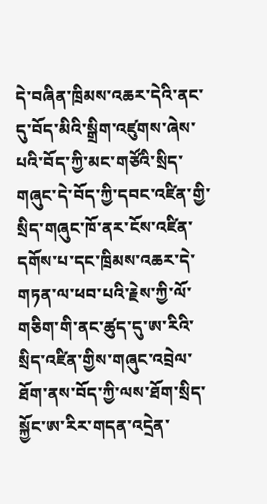དེ་བཞིན་ཁྲིམས་འཆར་དེའི་ནང་དུ་བོད་མིའི་སྒྲིག་འཛུགས་ཞེས་པའི་བོད་ཀྱི་མང་གཙོའི་སྲིད་གཞུང་དེ་བོད་ཀྱི་དབང་འཛིན་གྱི་སྲིད་གཞུང་ཁོ་ནར་ངོས་འཛིན་དགོས་པ་དང་ཁྲིམས་འཆར་དེ་གཏན་ལ་ཕབ་པའི་རྗེས་ཀྱི་ལོ་གཅིག་གི་ནང་ཚུད་དུ་ཨ་རིའི་སྲིད་འཛིན་གྱིས་གཞུང་འབྲེལ་ཐོག་ནས་བོད་ཀྱི་ལས་ཐོག་སྲིད་སྐྱོང་ཨ་རིར་གདན་འདྲེན་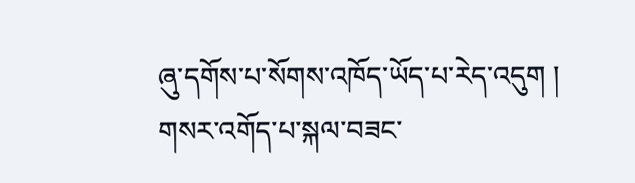ཞུ་དགོས་པ་སོགས་འཁོད་ཡོད་པ་རེད་འདུག །
གསར་འགོད་པ་སྐལ་བཟང་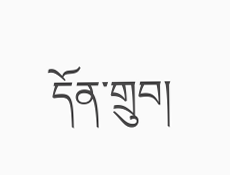དོན་གྲུབ།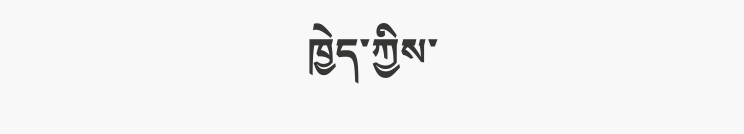ཁྱེད་ཀྱིས་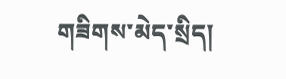གཟིགས་མེད་སྲིད།